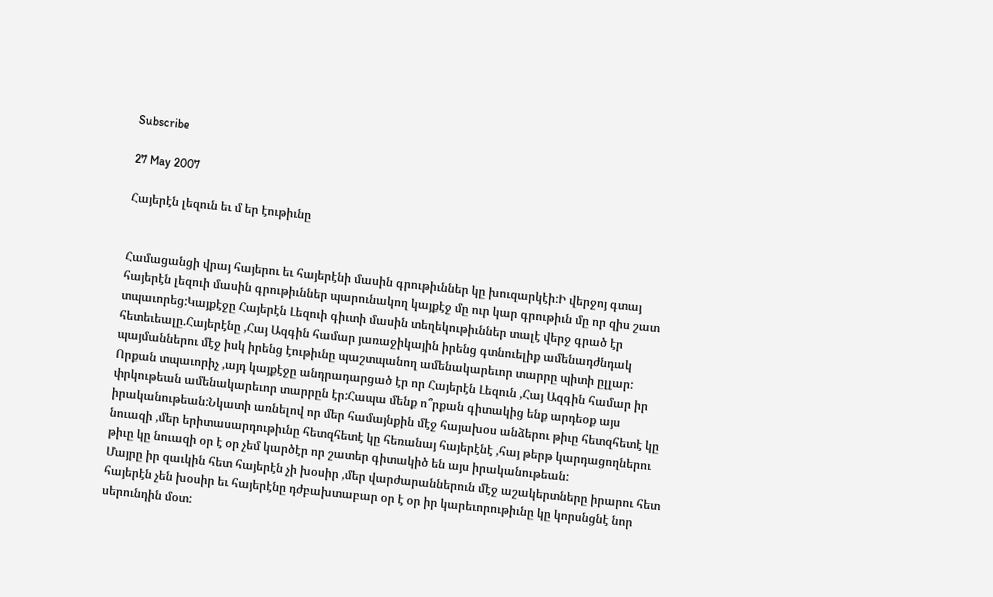Subscribe

27 May 2007

Հայերէն լեզուն եւ մ եր էութիւնը


Համացանցի վրայ հայերու եւ հայերէնի մասին գրութիւններ կը խուզարկէի:Ի վերջոյ գտայ հայերէն լեզուի մասին գրութիւններ պարունակող կայքէջ մը ուր կար գրութիւն մը որ զիս շատ տպաւորեց:Կայքէջը Հայերէն Լեզուի գիւտի մասին տեղեկութիւններ տալէ վերջ գրած էր հետեւեալը.Հայերէնը ,Հայ Ազգին համար յառաջիկային իրենց գտնուելիք ամենադժնդակ պայմաններու մէջ իսկ իրենց էութիւնը պաշտպանող ամենակարեւոր տարրը պիտի ըլլար:
Որքան տպաւորիչ ,այդ կայքէջը անդրադարցած էր որ Հայերէն Լեզուն ,Հայ Ազգին համար իր փրկութեան ամենակարեւոր տարրըն էր:Հապա մենք ո՞րքան գիտակից ենք արդեօք այս իրականութեան:Նկատի առնելով որ մեր համայնքին մէջ հայախօս անձերու թիւը հետզհետէ կը նուազի ,մեր երիտասարդութիւնը հետզհետէ կը հեռանայ հայերէնէ ,հայ թերթ կարդացողներու թիւը կը նուազի օր է օր չեմ կարծէր որ շատեր գիտակիծ են այս իրականութեան:
Մայրը իր զաւկին հետ հայերէն չի խօսիր ,մեր վարժարաններուն մէջ աշակերտները իրարու հետ հայերէն չեն խօսիր եւ հայերէնը դժբախտաբար օր է օր իր կարեւորութիւնը կը կորսնցնէ նոր սերունդին մօտ: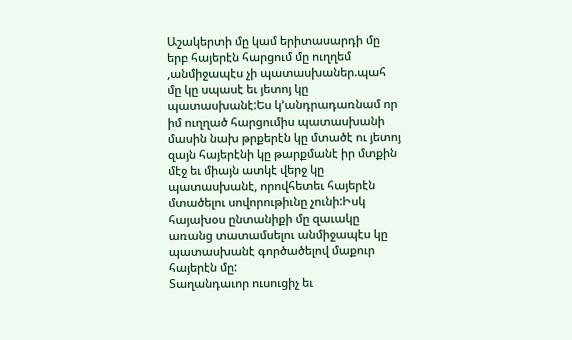Աշակերտի մը կամ երիտասարդի մը երբ հայերէն հարցում մը ուղղեմ ,անմիջապէս չի պատասխաներ.պահ մը կը սպասէ եւ յետոյ կը պատասխանէ:Ես կ’անդրադառնամ որ իմ ուղղած հարցումիս պատասխանի մասին նախ թրքերէն կը մտածէ ու յետոյ զայն հայերէնի կը թարքմանէ իր մտքին մէջ եւ միայն ատկէ վերջ կը պատասխանէ, որովհետեւ հայերէն մտածելու սովորութիւնը չունի:Իսկ հայախօս ընտանիքի մը զաւակը առանց տատամսելու անմիջապէս կը պատասխանէ գործածելով մաքուր հայերէն մը:
Տաղանդաւոր ուսուցիչ եւ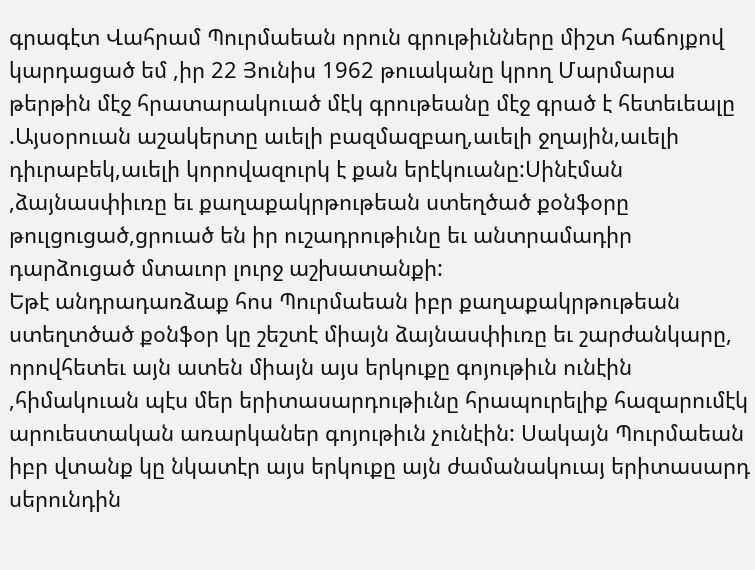գրագէտ Վահրամ Պուրմաեան որուն գրութիւնները միշտ հաճոյքով կարդացած եմ ,իր 22 Յունիս 1962 թուականը կրող Մարմարա թերթին մէջ հրատարակուած մէկ գրութեանը մէջ գրած է հետեւեալը .Այսօրուան աշակերտը աւելի բազմազբաղ,աւելի ջղային,աւելի դիւրաբեկ,աւելի կորովազուրկ է քան երէկուանը:Սինէման ,ձայնասփիւռը եւ քաղաքակրթութեան ստեղծած քօնֆօրը թուլցուցած,ցրուած են իր ուշադրութիւնը եւ անտրամադիր դարձուցած մտաւոր լուրջ աշխատանքի:
Եթէ անդրադառձաք հոս Պուրմաեան իբր քաղաքակրթութեան ստեղտծած քօնֆօր կը շեշտէ միայն ձայնասփիւռը եւ շարժանկարը, որովհետեւ այն ատեն միայն այս երկուքը գոյութիւն ունէին ,հիմակուան պէս մեր երիտասարդութիւնը հրապուրելիք հազարումէկ արուեստական առարկաներ գոյութիւն չունէին: Սակայն Պուրմաեան իբր վտանք կը նկատէր այս երկուքը այն ժամանակուայ երիտասարդ սերունդին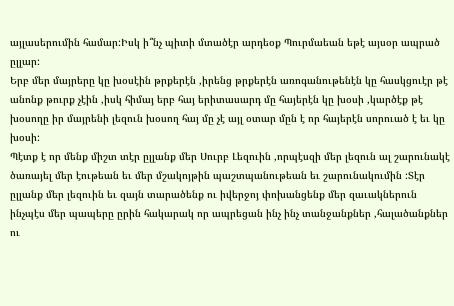այլասերումին համար:Իսկ ի՞նչ պիտի մտածէր արդեօք Պուրմաեան եթէ այսօր ապրած ըլլար:
Երբ մեր մայրերը կը խօսէին թրքերէն ,իրենց թրքերէն առոգանութենէն կը հասկցուէր թէ անոնք թուրք չէին ,իսկ հիմայ երբ հայ երիտասարդ մը հայերէն կը խօսի ,կարծէք թէ խօսողը իր մայրենի լեզուն խօսող հայ մը չէ այլ օտար մըն է որ հայերէն սորուած է եւ կը խօսի:
Պէտք է որ մենք միշտ տէր ըլլանք մեր Սուրբ Լեզուին ,որպէսզի մեր լեզուն ալ շարունակէ ծառայել մեր էութեան եւ մեր մշակոյթին պաշտպանութեան եւ շարունակումին :Տէր ըլլանք մեր լեզուին եւ զայն տարածենք ու իվերջոյ փոխանցենք մեր զաւակներուն ինչպէս մեր պապերը ըրին հակարակ որ ապրեցան ինչ ինչ տանջանքներ ,հալածանքներ ու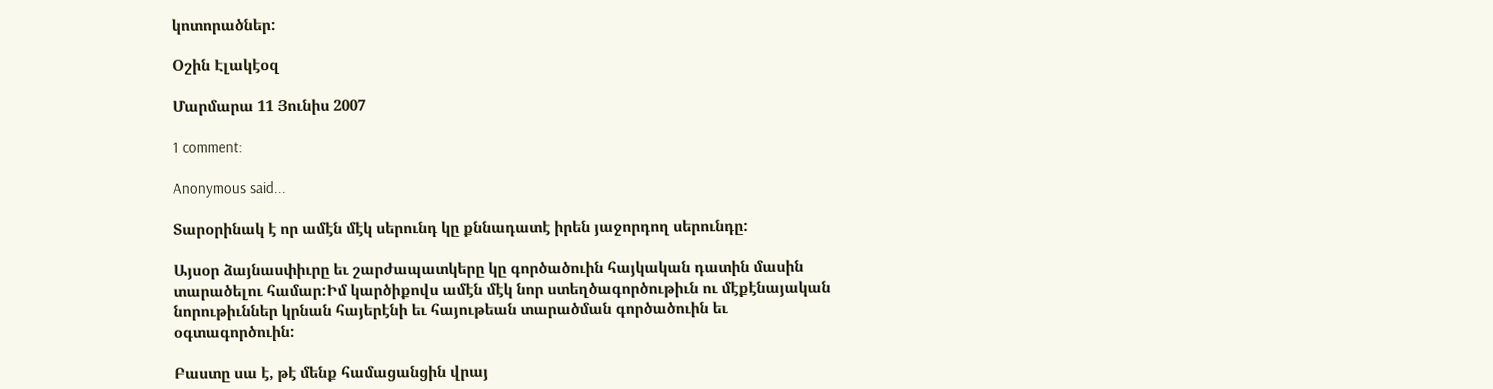կոտորածներ:

Օշին Էլակէօզ

Մարմարա 11 Յունիս 2007

1 comment:

Anonymous said...

Տարօրինակ է որ ամէն մէկ սերունդ կը քննադատէ իրեն յաջորդող սերունդը:

Այսօր ձայնասփիւրը եւ շարժապատկերը կը գործածուին հայկական դատին մասին տարածելու համար:Իմ կարծիքովս ամէն մէկ նոր ստեղծագործութիւն ու մէքէնայական նորութիւններ կրնան հայերէնի եւ հայութեան տարածման գործածուին եւ օգտագործուին:

Բաստը սա է, թէ մենք համացանցին վրայ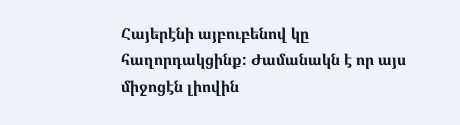Հայերէնի այբուբենով կը հաղորդակցինք: Ժամանակն է որ այս միջոցէն լիովին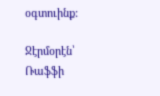օգտուինք:

Ջէրմօրէն՝
Ռաֆֆի